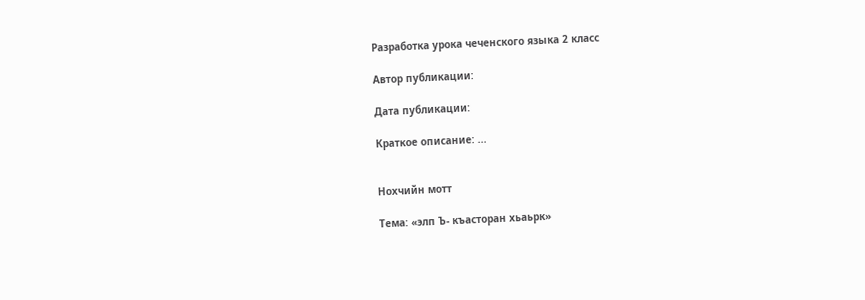Разработка урока чеченского языка 2 класс

Автор публикации:

Дата публикации:

Краткое описание: ...


Нохчийн мотт

Тема: «элп Ъ- къасторан хьаьрк»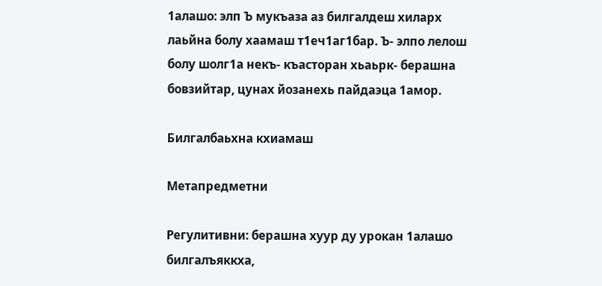1алашо: элп Ъ мукъаза аз билгалдеш хиларх лаьйна болу хаамаш т1еч1аг1бар. Ъ- элпо лелош болу шолг1а некъ- къасторан хьаьрк- берашна бовзийтар, цунах йозанехь пайдаэца 1амор.

Билгалбаьхна кхиамаш

Метапредметни

Регулитивни: берашна хуур ду урокан 1алашо билгалъяккха,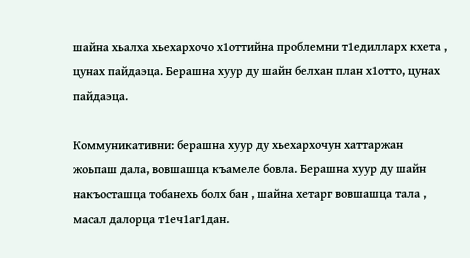шайна хьалха хьехархочо х1оттийна проблемни т1едилларх кхета , цунах пайдаэца. Берашна хуур ду шайн белхан план х1отто, цунах пайдаэца.

Коммуникативни: берашна хуур ду хьехархочун хаттаржан жоьпаш дала, вовшашца къамеле бовла. Берашна хуур ду шайн накъосташца тобанехь болх бан , шайна хетарг вовшашца тала , масал далорца т1еч1аг1дан.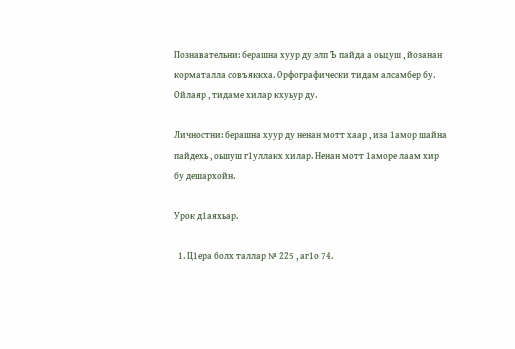Познавательни: берашна хуур ду элп Ъ пайда а оьцуш , йозанан корматалла совъяккха. Орфографически тидам алсамбер бу. Ойлаяр , тидаме хилар кхуьур ду.

Личностни: берашна хуур ду ненан мотт хаар , иза 1амор шайна пайдехь , оьшуш г1уллакх хилар. Ненан мотт 1аморе лаам хир бу дешархойн.

Урок д1аяхьар.

  1. Ц1ера болх таллар № 225 , аг1о 74.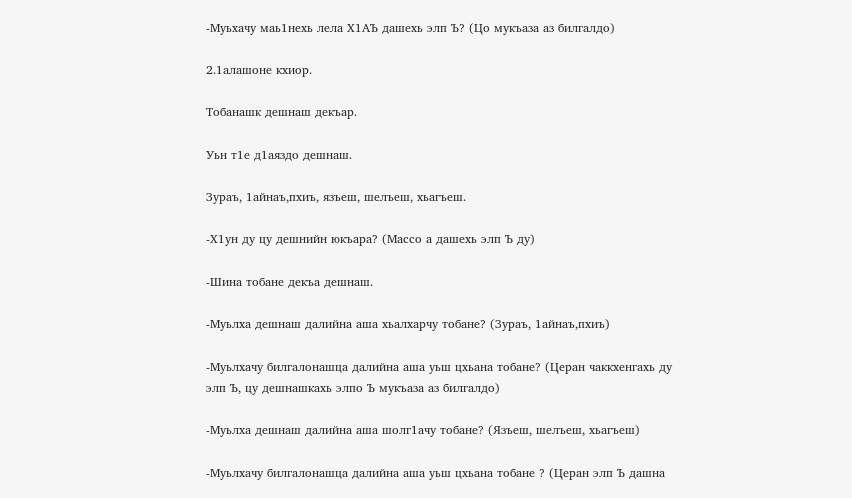-Муьхачу маь1нехь лела Х1АЪ дашехь элп Ъ? (Цо мукъаза аз билгалдо)

2.1алашоне кхиор.

Тобанашк дешнаш декъар.

Уьн т1е д1аяздо дешнаш.

Зураъ, 1айнаъ,пхиъ, язъеш, шелъеш, хьагъеш.

-Х1ун ду цу дешнийн юкъара? (Массо а дашехь элп Ъ ду)

-Шина тобане декъа дешнаш.

-Муьлха дешнаш далийна аша хьалхарчу тобане? (Зураъ, 1айнаъ,пхиъ)

-Муьлхачу билгалонашца далийна аша уьш цхьана тобане? (Церан чаккхенгахь ду элп Ъ, цу дешнашкахь элпо Ъ мукъаза аз билгалдо)

-Муьлха дешнаш далийна аша шолг1ачу тобане? (Язъеш, шелъеш, хьагъеш)

-Муьлхачу билгалонашца далийна аша уьш цхьана тобане ? (Церан элп Ъ дашна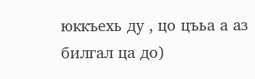юккъехь ду , цо цъьа а аз билгал ца до)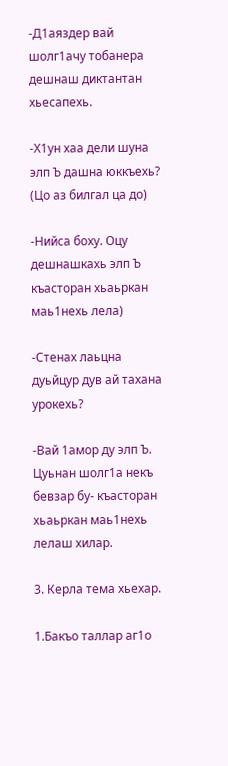-Д1аяздер вай шолг1ачу тобанера дешнаш диктантан хьесапехь.

-Х1ун хаа дели шуна элп Ъ дашна юккъехь? (Цо аз билгал ца до)

-Нийса боху. Оцу дешнашкахь элп Ъ къасторан хьаьркан маь1нехь лела)

-Стенах лаьцна дуьйцур дув ай тахана урокехь?

-Вай 1амор ду элп Ъ. Цуьнан шолг1а некъ бевзар бу- къасторан хьаьркан маь1нехь лелаш хилар.

3. Керла тема хьехар.

1.Бакъо таллар аг1о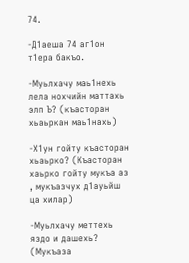74.

-Д1аеша 74 аг1он т1ера бакъо.

-Муьлхачу маь1нехь лела нохчийн маттахь элп Ъ? (къасторан хьаьркан маь1нахь)

-Х1ун гойту къасторан хьаьрко? (Къасторан хаьрко гойту мукъа аз , мукъазчух д1ауьйш ца хилар)

-Муьлхачу меттехь яздо и дашехь? (Мукъаза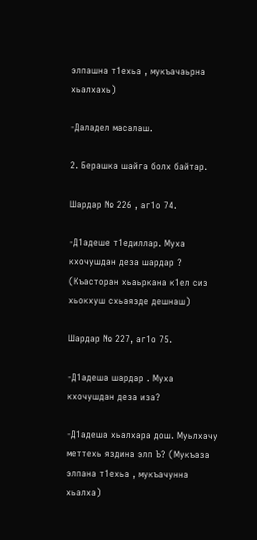элпашна т1ехьа , мукъачаьрна хьалхахь)

-Даладел масалаш.

2. Берашка шайга болх байтар.

Шардар № 226 , аг1о 74.

-Д1адеше т1едиллар. Муха кхочушдан деза шардар ? (Къасторан хьаьркана к1ел сиз хьокхуш схьаязде дешнаш)

Шардар № 227, аг1о 75.

-Д1адеша шардар . Муха кхочушдан деза иза?

-Д1адеша хьалхара дош. Муьлхачу меттехь яздина элп Ъ? (Мукъаза элпана т1ехьа , мукъачунна хьалха)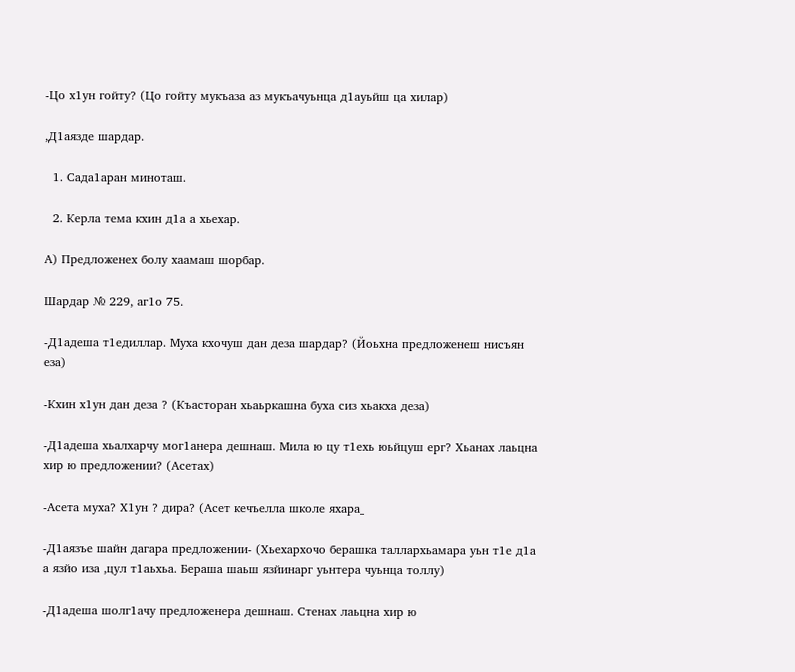-Цо х1ун гойту? (Цо гойту мукъаза аз мукъачуьнца д1ауьйш ца хилар)

,Д1аязде шардар.

  1. Сада1аран миноташ.

  2. Керла тема кхин д1а а хьехар.

А) Предложенех болу хаамаш шорбар.

Шардар № 229, аг1о 75.

-Д1адеша т1едиллар. Муха кхочуш дан деза шардар? (Йоьхна предложенеш нисъян еза)

-Кхин х1ун дан деза ? (Къасторан хьаьркашна буха сиз хьакха деза)

-Д1адеша хьалхарчу мог1анера дешнаш. Мила ю цу т1ехь юьйцуш ерг? Хьанах лаьцна хир ю предложении? (Асетах)

-Асета муха? Х1ун ? дира? (Асет кечъелла школе яхара_

-Д1аязъе шайн дагара предложении- (Хьехархочо берашка таллархьамара уьн т1е д1а а язйо иза ,цул т1аьхьа. Бераша шаьш язйинарг уьнтера чуьнца толлу)

-Д1адеша шолг1ачу предложенера дешнаш. Стенах лаьцна хир ю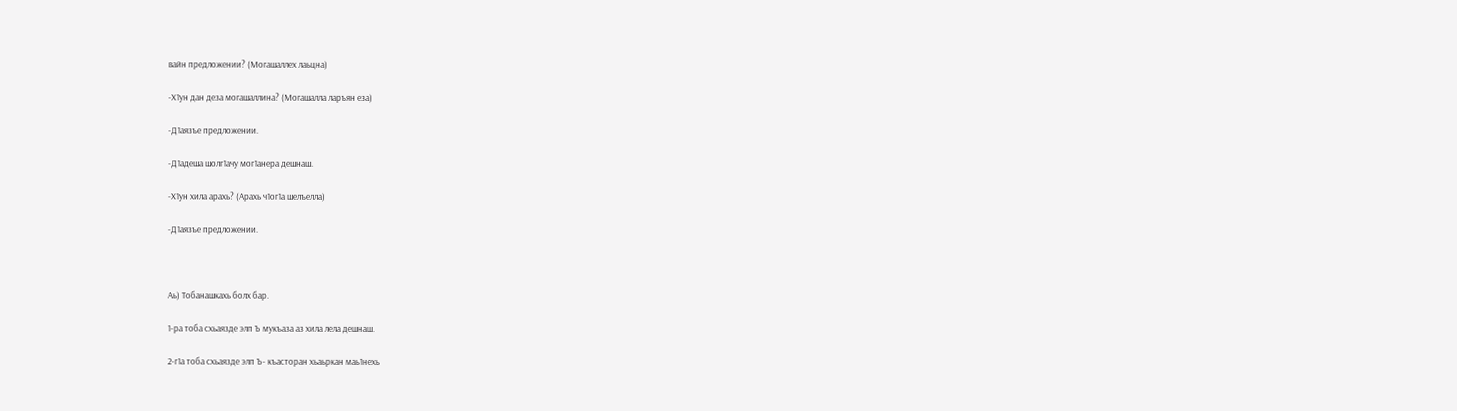вайн предложении? (Могашаллех лаьцна)

-Х1ун дан деза могашаллина? (Могашалла ларъян еза)

-Д1аязъе предложении.

-Д1адеша шолг1ачу мог1анера дешнаш.

-Х1ун хила арахь? (Арахь ч1ог1а шелъелла)

-Д1аязъе предложении.



Аь) Тобанашкахь болх бар.

1-ра тоба схьаязде элп Ъ мукъаза аз хила лела дешнаш.

2-г1а тоба схьаязде элп Ъ- къасторан хьаьркан маь1нехь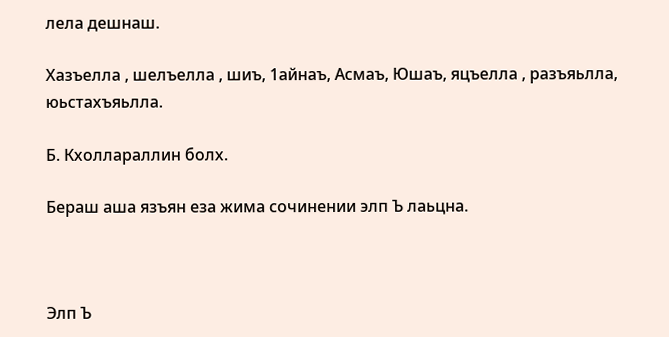лела дешнаш.

Хазъелла , шелъелла , шиъ, 1айнаъ, Асмаъ, Юшаъ, яцъелла , разъяьлла, юьстахъяьлла.

Б. Кхоллараллин болх.

Бераш аша язъян еза жима сочинении элп Ъ лаьцна.



Элп Ъ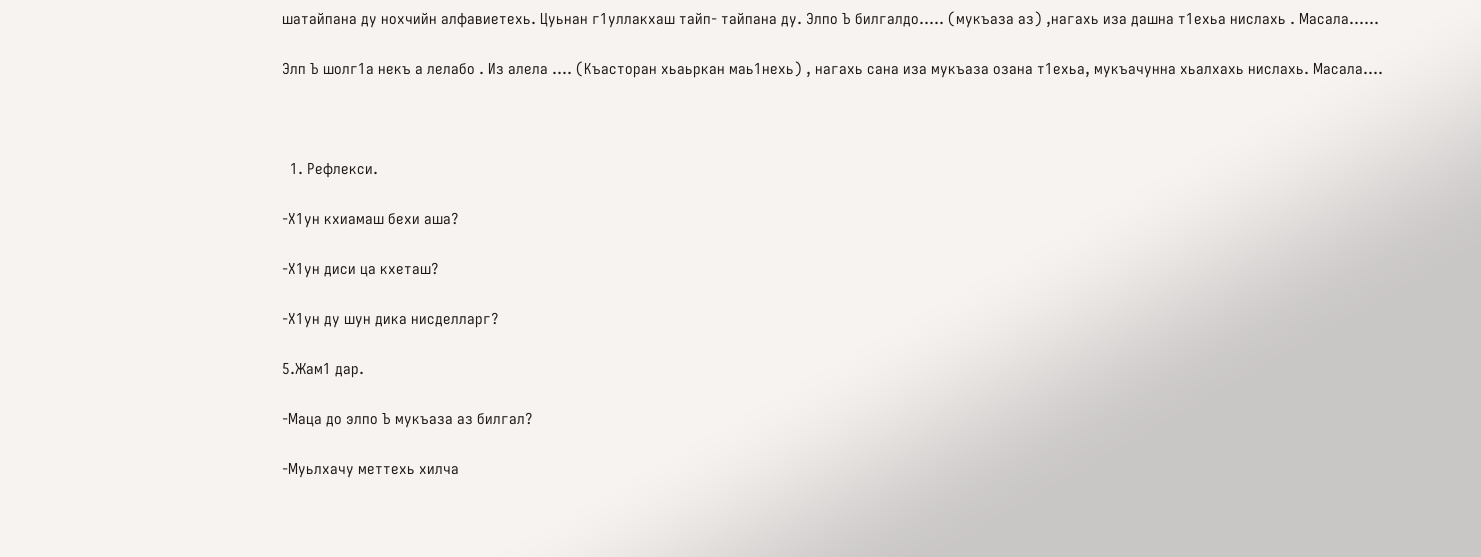шатайпана ду нохчийн алфавиетехь. Цуьнан г1уллакхаш тайп- тайпана ду. Элпо Ъ билгалдо….. (мукъаза аз) ,нагахь иза дашна т1ехьа нислахь . Масала……

Элп Ъ шолг1а некъ а лелабо . Из алела …. (Къасторан хьаьркан маь1нехь) , нагахь сана иза мукъаза озана т1ехьа, мукъачунна хьалхахь нислахь. Масала….



  1. Рефлекси.

-Х1ун кхиамаш бехи аша?

-Х1ун диси ца кхеташ?

-Х1ун ду шун дика нисделларг?

5.Жам1 дар.

-Маца до элпо Ъ мукъаза аз билгал?

-Муьлхачу меттехь хилча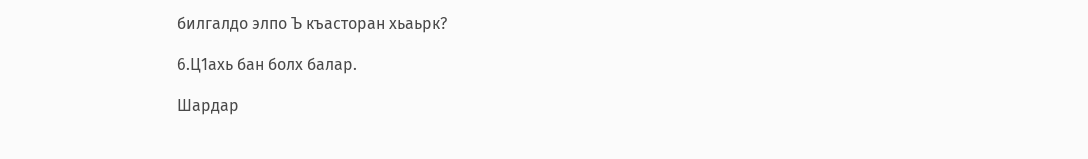билгалдо элпо Ъ къасторан хьаьрк?

6.Ц1ахь бан болх балар.

Шардар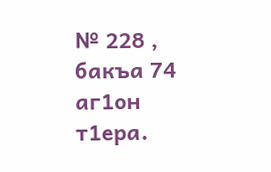№ 228 , бакъа 74 аг1он т1ера.